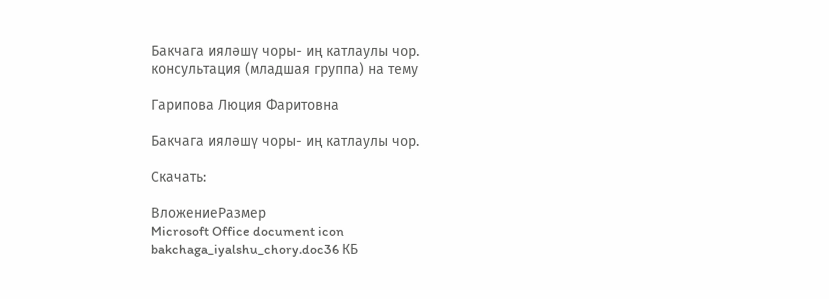Бакчага ияләшү чоры- иң катлаулы чор.
консультация (младшая группа) на тему

Гарипова Люция Фаритовна

Бакчага ияләшү чоры- иң катлаулы чор.

Скачать:

ВложениеРазмер
Microsoft Office document icon bakchaga_iyalshu_chory.doc36 КБ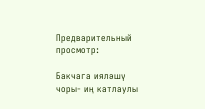Предварительный просмотр:

Бакчага ияләшү чоры- иң катлаулы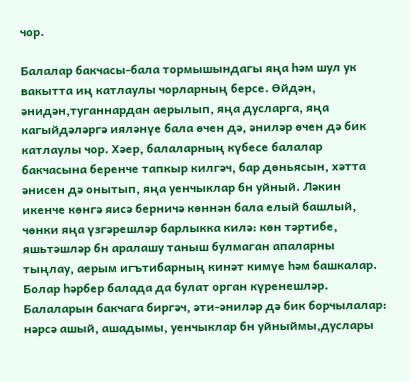чор.

Балалар бакчасы-бала тормышындагы яңа һәм шул ук вакытта иң катлаулы чорларның берсе. Өйдән, әнидән,туганнардан аерылып, яңа дусларга, яңа кагыйдәләргә ияләнүе бала өчен дә, әниләр өчен дә бик катлаулы чор. Хәер, балаларның күбесе балалар бакчасына беренче тапкыр килгәч, бар дөньясын, хәтта әнисен дә онытып, яңа уенчыклар бн уйный. Ләкин икенче көнгә яисә берничә көннән бала елый башлый, чөнки яңа үзгәрешләр барлыкка килә: көн тәртибе, яшьтәшләр бн аралашу таныш булмаган апаларны тыңлау, аерым игътибарның кинәт кимүе һәм башкалар. Болар һәрбер балада да булат орган күренешләр. Балаларын бакчага биргәч, әти-әниләр дә бик борчылалар: нәрсә ашый, ашадымы, уенчыклар бн уйныймы,дуслары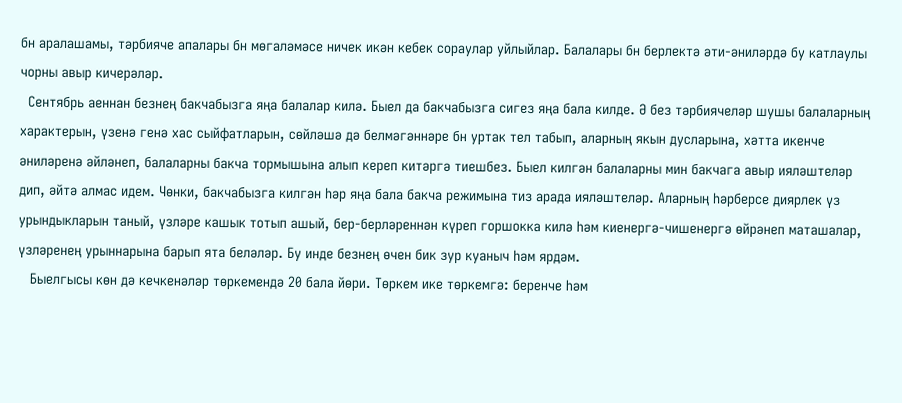бн аралашамы, тәрбияче апалары бн мөгаләмәсе ничек икән кебек сораулар уйлыйлар. Балалары бн берлектә әти-әниләрдә бу катлаулы чорны авыр кичерәләр.
  Сентябрь аеннан безнең бакчабызга яңа балалар килә. Быел да бакчабызга сигез яңа бала килде. Ә без тәрбиячеләр шушы балаларның характерын, үзенә генә хас сыйфатларын, сөйләшә дә белмәгәннәре бн уртак тел табып, аларның якын дусларына, хәтта икенче әниләренә әйләнеп, балаларны бакча тормышына алып кереп китәргә тиешбез. Быел килгән балаларны мин бакчага авыр ияләштеләр дип, әйтә алмас идем. Чөнки, бакчабызга килгән һәр яңа бала бакча режимына тиз арада ияләштеләр. Аларның һәрберсе диярлек үз урындыкларын таный, үзләре кашык тотып ашый, бер-берләреннән күреп горшокка килә һәм киенергә-чишенергә өйрәнеп маташалар, үзләренең урыннарына барып ята беләләр. Бу инде безнең өчен бик зур куаныч һәм ярдәм.
   Быелгысы көн дә кечкенәләр төркемендә 20 бала йөри. Төркем ике төркемгә: беренче һәм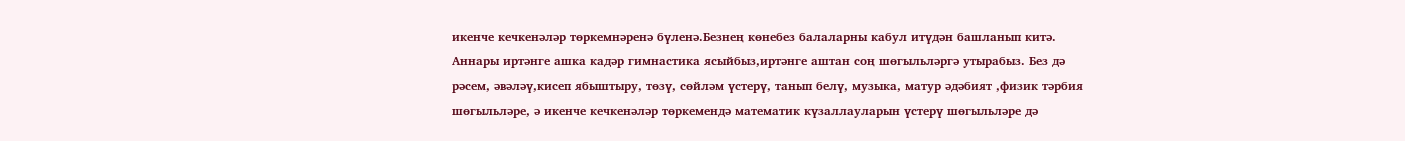икенче кечкенәләр төркемнәренә бүленә.Безнең көнебез балаларны кабул итүдән башланып китә. Аннары иртәнге ашка кадәр гимнастика ясыйбыз,иртәнге аштан соң шөгыльләргә утырабыз. Без дә рәсем, әвәләү,кисеп ябыштыру, төзү, сөйләм үстерү, танып белү, музыка, матур әдәбият ,физик тәрбия шөгыльләре, ә икенче кечкенәләр төркемендә математик күзаллауларын үстерү шөгыльләре дә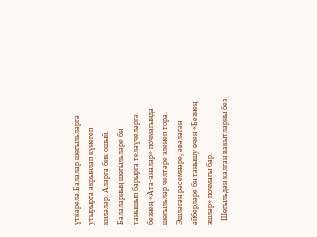үткәрелә.Балалар шөгыльләргә утырырга акрынлап күнегеп киләләр. Аларга бик ошый. Балаларның шөгыльләре бн танышып барырга теләүчеләргә безнең «Ата-аналар» почмагында шөгыльләр челтәре эленеп тора. Эшләгән рәсемнәре, әвәләгән әйберләре бн танышу өчен «Безнең эшләр» почмагы бар.
  Шөгыльдән калган вакытларны без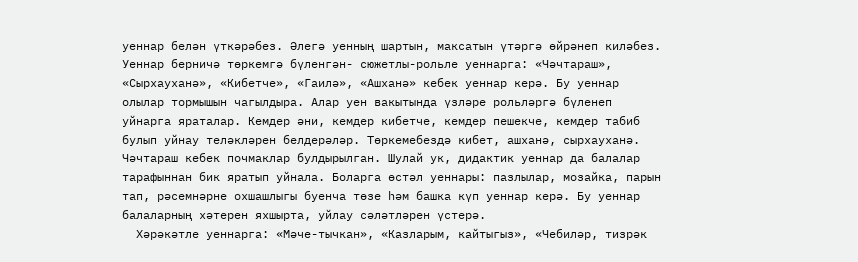уеннар белән үткәрәбез. Әлегә уенның шартын, максатын үтәргә өйрәнеп киләбез. Уеннар берничә төркемгә бүленгән- сюжетлы-рольле уеннарга: «Чәчтараш», «Сырхауханә», «Кибетче», «Гаилә», «Ашханә» кебек уеннар керә. Бу уеннар олылар тормышын чагылдыра. Алар уен вакытында үзләре рольләргә бүленеп уйнарга яраталар. Кемдер әни, кемдер кибетче, кемдер пешекче, кемдер табиб булып уйнау теләкләрен белдерәләр. Төркемебездә кибет, ашханә, сырхауханә. Чәчтараш кебек почмаклар булдырылган. Шулай ук, дидактик уеннар да балалар тарафыннан бик яратып уйнала. Боларга өстәл уеннары: пазлылар, мозайка, парын тап, рәсемнәрне охшашлыгы буенча төзе һәм башка күп уеннар керә. Бу уеннар балаларның хәтерен яхшырта, уйлау сәләтләрен үстерә.
  Хәрәкәтле уеннарга: «Мәче-тычкан», «Казларым, кайтыгыз», «Чебиләр, тизрәк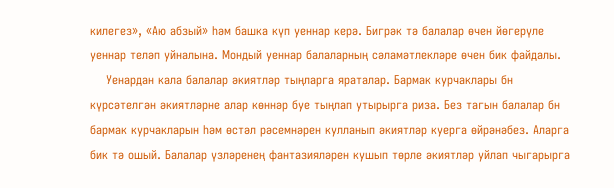килегез», «Аю абзый» һәм башка күп уеннар керә. Бигрәк тә балалар өчен йөгерүле уеннар теләп уйналына. Мондый уеннар балаларның сәламәтлекләре өчен бик файдалы.
    Уенардан кала балалар әкиятләр тыңларга яраталар. Бармак курчаклары бн күрсәтелгән әкиятләрне алар көннәр буе тыңлап утырырга риза. Без тагын балалар бн бармак курчакларын һәм өстәл рәсемнәрен кулланып әкиятләр куерга өйрәнәбез. Аларга бик тә ошый. Балалар үзләренең фантазияләрен кушып төрле әкиятләр уйлап чыгарырга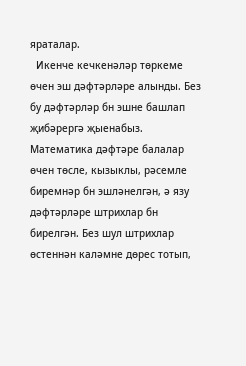яраталар.
  Икенче кечкенәләр төркеме өчен эш дәфтәрләре алынды. Без бу дәфтәрләр бн эшне башлап җибәрергә җыенабыз. Математика дәфтәре балалар өчен төсле, кызыклы, рәсемле биремнәр бн эшләнелгән, ә язу дәфтәрләре штрихлар бн бирелгән. Без шул штрихлар өстеннән каләмне дөрес тотып,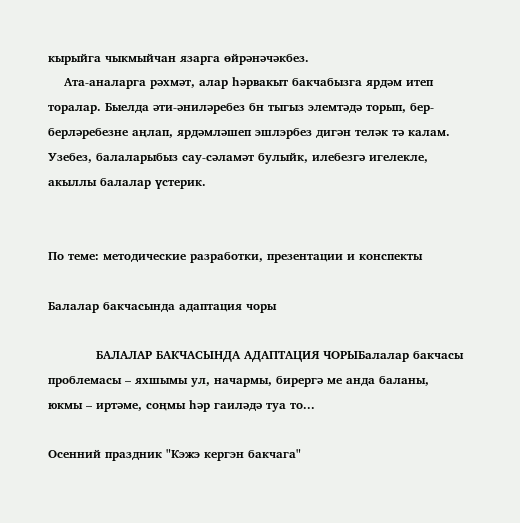кырыйга чыкмыйчан язарга өйрәнәчәкбез.
    Ата-аналарга рәхмәт, алар һәрвакыт бакчабызга ярдәм итеп торалар. Быелда әти-әниләребез бн тыгыз элемтәдә торып, бер-берләребезне аңлап, ярдәмләшеп эшлэрбез дигән теләк тә калам. Узебез, балаларыбыз сау-сәламәт булыйк, илебезгә игелекле, акыллы балалар үстерик.


По теме: методические разработки, презентации и конспекты

Балалар бакчасында адаптация чоры

            БАЛАЛАР БАКЧАСЫНДА АДАПТАЦИЯ ЧОРЫБалалар бакчасы проблемасы – яхшымы ул, начармы, бирергә ме анда баланы, юкмы – иртәме, соңмы һәр гаиләдә туа то...

Осенний праздник "Кэжэ кергэн бакчага"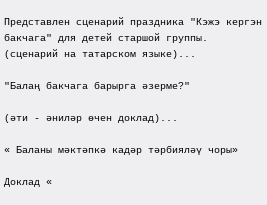Представлен сценарий праздника "Кэжэ кергэн бакчага" для детей старшой группы. (сценарий на татарском языке)...

"Балаң бакчага барырга әзерме?"

(әти - әниләр өчен доклад)...

« Баланы мәктәпкә кадәр тәрбияләү чоры»

Доклад «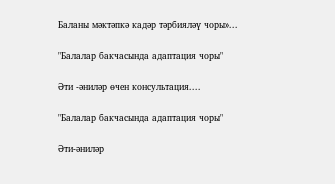Баланы мәктәпкә кадәр тәрбияләү чоры»...

"Балалар бакчасында адаптация чоры"

Әти -әниләр өчен консультация....

"Балалар бакчасында адаптация чоры"

Әти-әниләр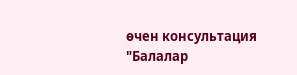өчен консультация "Балалар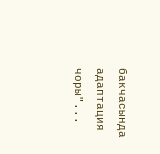бакчасында адаптация чоры"...